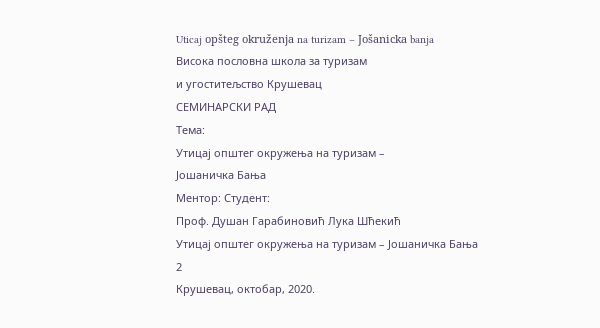Uticaj opšteg okruženja na turizam – Jošanicka banja
Висока пословна школа за туризам
и угоститељство Крушевац
СЕМИНАРСКИ РАД
Тема:
Утицај општег окружења на туризам –
Јошаничка Бања
Ментор: Студент:
Проф. Душан Гарабиновић Лука Шћекић
Утицај општег окружења на туризам – Јошаничка Бања
2
Крушевац, октобар, 2020.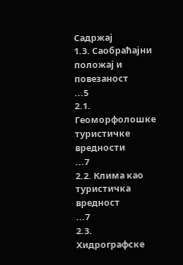Садржај
1.3. Саобраћајни положај и повезаност
...5
2.1. Геоморфолошке туристичке вредности
...7
2.2. Клима као туристичка вредност
...7
2.3. Хидрографске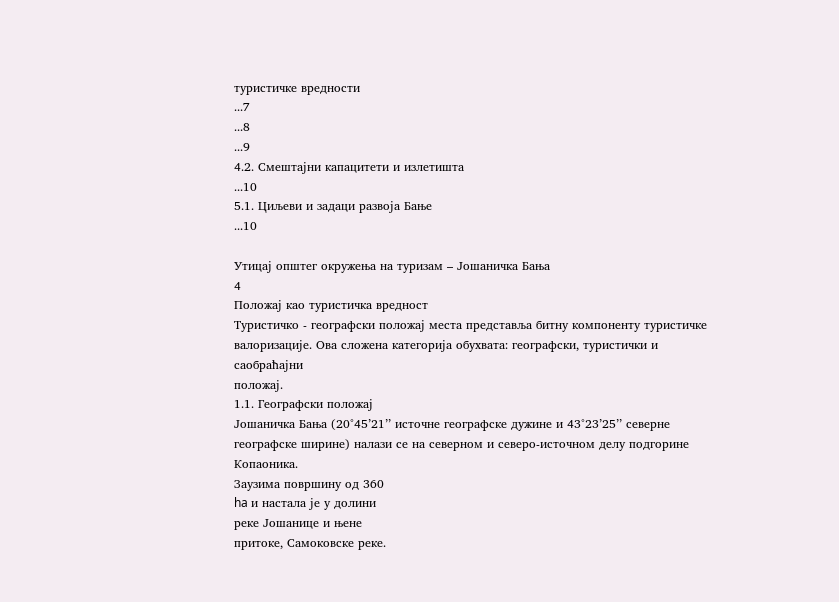туристичке вредности
...7
...8
...9
4.2. Смештајни капацитети и излетишта
...10
5.1. Циљеви и задаци развоја Бање
...10

Утицај општег окружења на туризам – Јошаничка Бања
4
Положај као туристичка вредност
Туристичко - географски положај места представља битну компоненту туристичке
валоризације. Ова сложена категорија обухвата: географски, туристички и саобраћајни
положај.
1.1. Географски положај
Јошаничка Бања (20°45’21’’ источне географске дужине и 43°23’25’’ северне
географске ширине) налази се на северном и северо-источном делу подгорине Копаоника.
Заузима површину од 360
ha и настала је у долини
реке Јошанице и њене
притоке, Самоковске реке.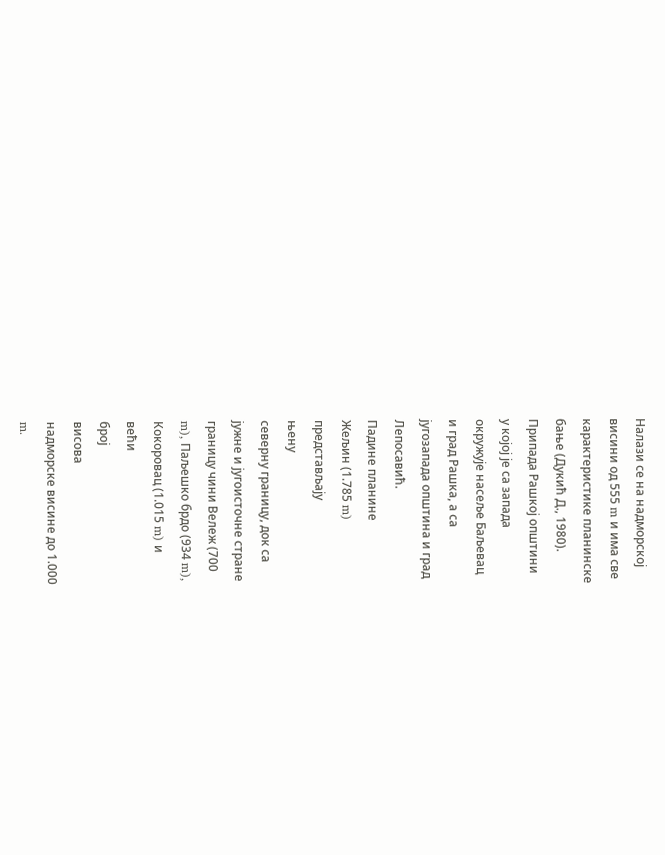Налази се на надморској
висини од 555 m и има све
карактеристике планинске
бање (Дукић Д., 1980).
Припада Рашкој општини
у којој је са запада
окружује насеље Баљевац
и град Рашка, а са
југозапада општина и град
Лепосавић.
Падине планине
Жељин (1.785 m)
представљају
њену
северну границу, док са
јужне и југоисточне стране
границу чини Вележ (700
m), Паљешко брдо (934 m),
Кокоровац (1.015 m) и
већи
број
висова
надморске висине до 1.000
m.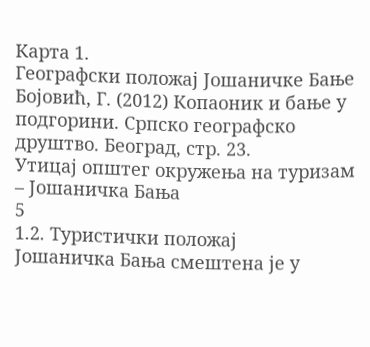Карта 1.
Географски положај Јошаничке Бање
Бојовић, Г. (2012) Копаоник и бање у подгорини. Српско географско друштво. Београд, стр. 23.
Утицај општег окружења на туризам – Јошаничка Бања
5
1.2. Туристички положај
Јошаничка Бања смештена је у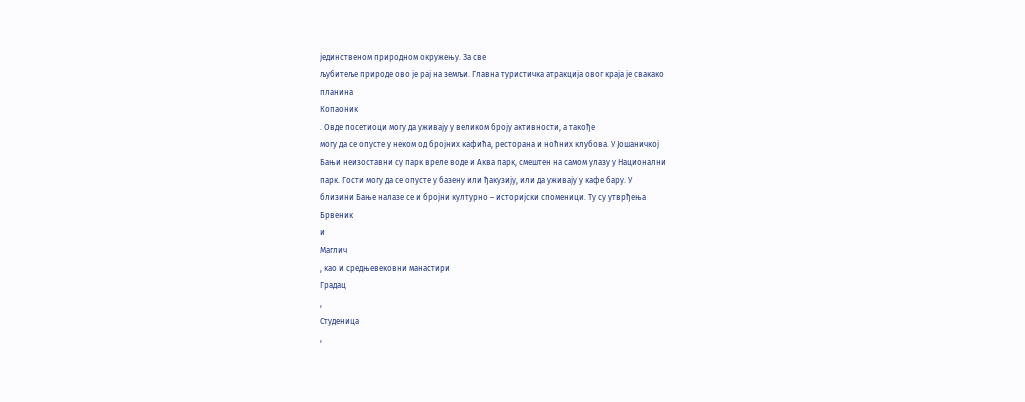јединственом природном окружењу. За све
љубитеље природе ово је рај на земљи. Главна туристичка атракција овог краја је свакако
планина
Копаоник
. Овде посетиоци могу да уживају у великом броју активности, а такође
могу да се опусте у неком од бројних кафића, ресторана и ноћних клубова. У Јошаничкој
Бањи неизоставни су парк вреле воде и Аква парк, смештен на самом улазу у Национални
парк. Гости могу да се опусте у базену или ђакузију, или да уживају у кафе бару. У
близини Бање налазе се и бројни културно – историјски споменици. Ту су утврђења
Брвеник
и
Маглич
, као и средњевековни манастири
Градац
,
Студеница
,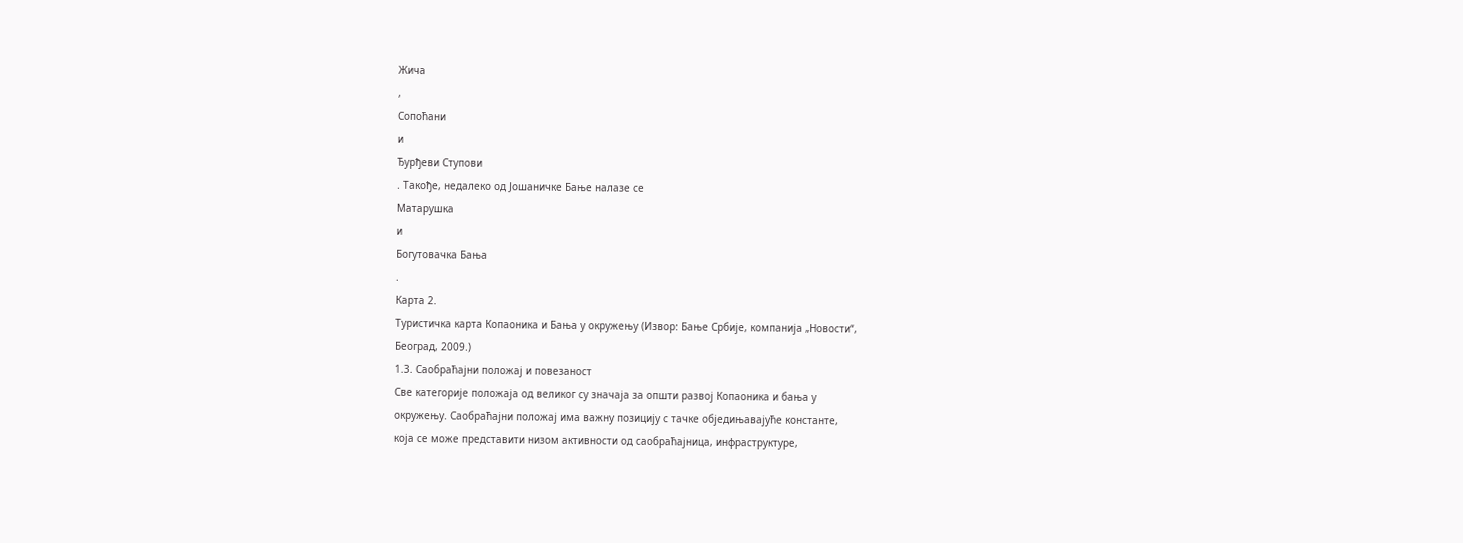Жича
,
Сопоћани
и
Ђурђеви Ступови
. Такође, недалеко од Јошаничке Бање налазе се
Матарушка
и
Богутовачка Бања
.
Карта 2.
Туристичка карта Копаоника и Бања у окружењу (Извор: Бање Србије, компанија „Новости“,
Београд, 2009.)
1.3. Саобраћајни положај и повезаност
Све категорије положаја од великог су значаја за општи развој Копаоника и бања у
окружењу. Саобраћајни положај има важну позицију с тачке обједињавајуће константе,
која се може представити низом активности од саобраћајница, инфраструктуре,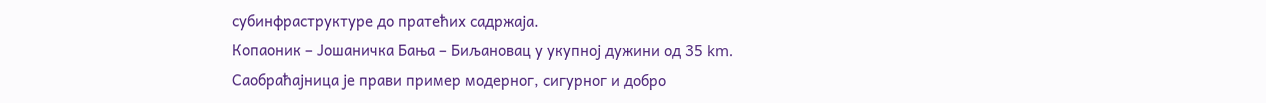субинфраструктуре до пратећих садржаја.
Копаоник – Јошаничка Бања – Биљановац у укупној дужини од 35 km.
Саобраћајница је прави пример модерног, сигурног и добро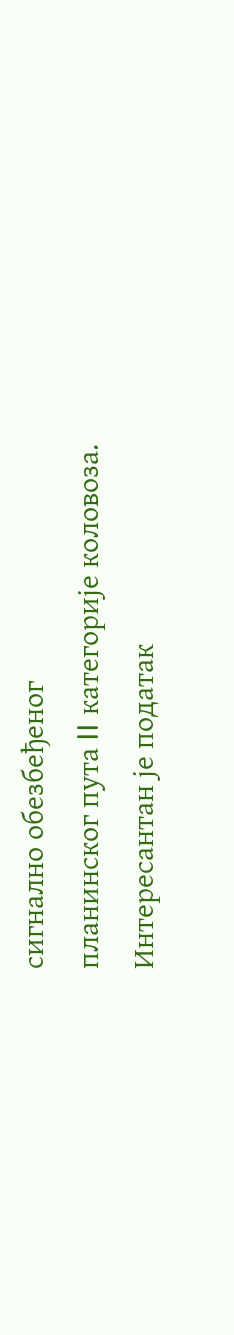сигнално обезбеђеног
планинског пута II категорије коловоза. Интересантан је податак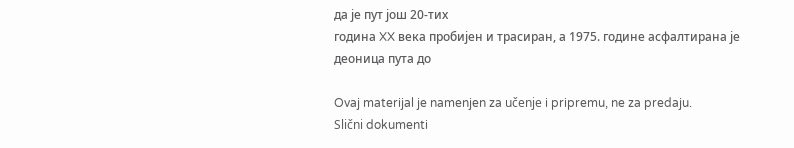да је пут још 20-тих
година XX века пробијен и трасиран, а 1975. године асфалтирана је деоница пута до

Ovaj materijal je namenjen za učenje i pripremu, ne za predaju.
Slični dokumenti